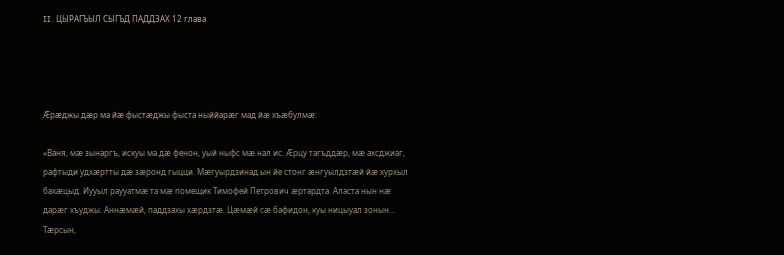II. ЦЫРАГЪЫЛ СЫГЪД ПАДДЗАХ 12 глава




Æрæджы дæр ма йæ фыстæджы фыста ныййарæг мад йæ хъæбулмæ:

«Ваня, мæ зынаргъ, искуы ма дæ фенон, уый ныфс мæ нал ис. Æрцу тагъддæр, мæ ахсджиаг, рафтыди удхæртты дæ зæронд гыцци. Мæгуырдзинад ын йе стонг æнгуылдзтæй йæ хурхыл бахæцыд. Иууыл раууатмæ та мæ помещик Тимофей Петрович æртардта. Аласта нын нæ дарæг хъуджы. Аннæмæй, паддзахы хæрдзтæ. Цæмæй сæ бафидон, куы ницыуал зонын... Тæрсын,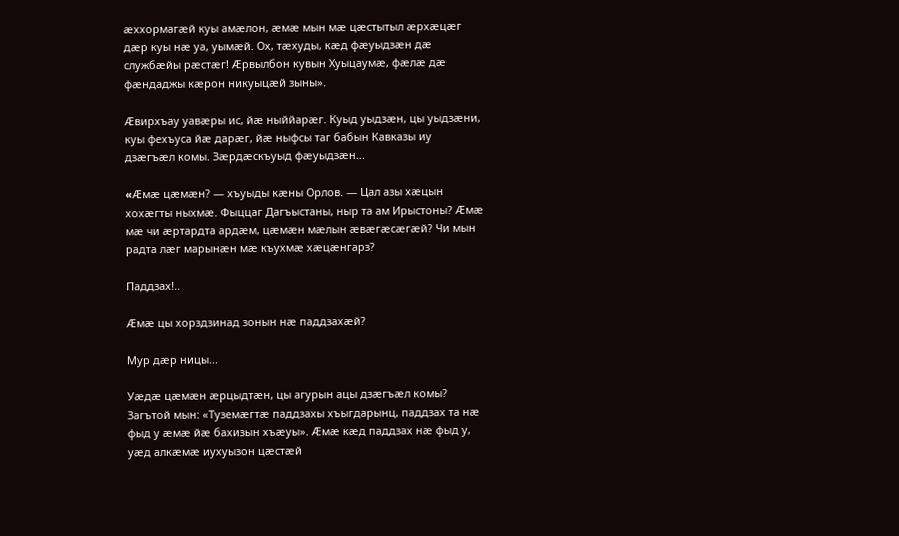æххормагæй куы амæлон, æмæ мын мæ цæстытыл æрхæцæг дæр куы нæ уа, уымæй. Ох, тæхуды, кæд фæуыдзæн дæ службæйы рæстæг! Æрвылбон кувын Хуыцаумæ, фæлæ дæ фæндаджы кæрон никуыцæй зыны».

Æвирхъау уавæры ис, йæ ныййарæг. Куыд уыдзæн, цы уыдзæни, куы фехъуса йæ дарæг, йæ ныфсы таг бабын Кавказы иу дзæгъæл комы. Зæрдæскъуыд фæуыдзæн...

«Æмæ цæмæн? — хъуыды кæны Орлов. — Цал азы хæцын хохæгты ныхмæ. Фыццаг Дагъыстаны, ныр та ам Ирыстоны? Æмæ мæ чи æртардта ардæм, цæмæн мæлын æвæгæсæгæй? Чи мын радта лæг марынæн мæ къухмæ хæцæнгарз?

Паддзах!..

Æмæ цы хорздзинад зонын нæ паддзахæй?

Мур дæр ницы...

Уæдæ цæмæн æрцыдтæн, цы агурын ацы дзæгъæл комы? Загътой мын: «Туземæгтæ паддзахы хъыгдарынц, паддзах та нæ фыд у æмæ йæ бахизын хъæуы». Æмæ кæд паддзах нæ фыд у, уæд алкæмæ иухуызон цæстæй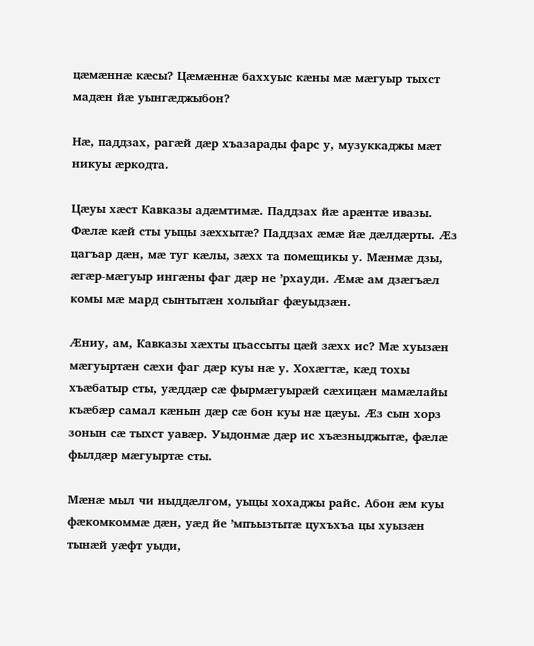цæмæннæ кæсы? Цæмæннæ баххуыс кæны мæ мæгуыр тыхст мадæн йæ уынгæджыбон?

Нæ, паддзах, рагæй дæр хъазарады фарс у, музуккаджы мæт никуы æркодта.

Цæуы хæст Кавказы адæмтимæ. Паддзах йæ арæнтæ ивазы. Фæлæ кæй сты уыцы зæххытæ? Паддзах æмæ йæ дæлдæрты. Æз цагъар дæн, мæ туг кæлы, зæхх та помещикы у. Мæнмæ дзы, æгæр-мæгуыр ингæны фаг дæр не ’рхауди. Æмæ ам дзæгъæл комы мæ мард сынтытæн холыйаг фæуыдзæн.

Æниу, ам, Кавказы хæхты цъассыты цæй зæхх ис? Мæ хуызæн мæгуыртæн сæхи фаг дæр куы нæ у. Хохæгтæ, кæд тохы хъæбатыр сты, уæддæр сæ фырмæгуырæй сæхицæн мамæлайы къæбæр самал кæнын дæр сæ бон куы нæ цæуы. Æз сын хорз зонын сæ тыхст уавæр. Уыдонмæ дæр ис хъæзныджытæ, фæлæ фылдæр мæгуыртæ сты.

Мæнæ мыл чи ныддæлгом, уыцы хохаджы райс. Абон æм куы фæкомкоммæ дæн, уæд йе ’мпъызтытæ цухъхъа цы хуызæн тынæй уæфт уыди,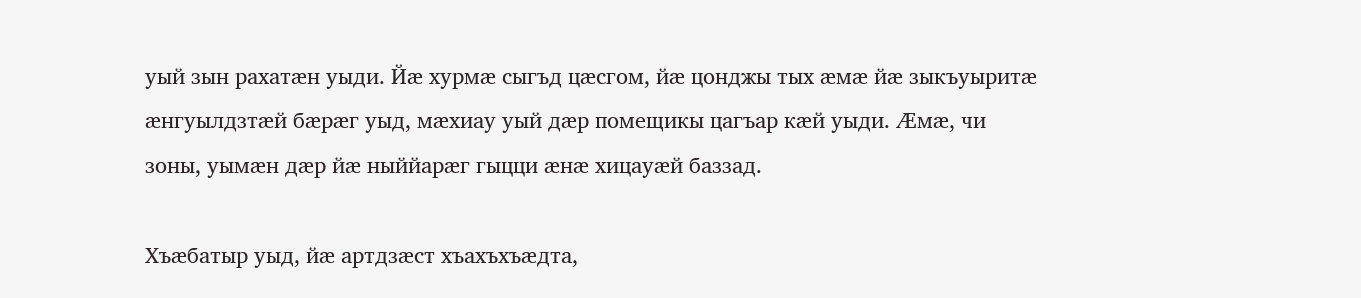уый зын рахатæн уыди. Йæ хурмæ сыгъд цæсгом, йæ цонджы тых æмæ йæ зыкъуыритæ æнгуылдзтæй бæрæг уыд, мæхиау уый дæр помещикы цагъар кæй уыди. Æмæ, чи зоны, уымæн дæр йæ ныййарæг гыцци æнæ хицауæй баззад.

Хъæбатыр уыд, йæ артдзæст хъахъхъæдта,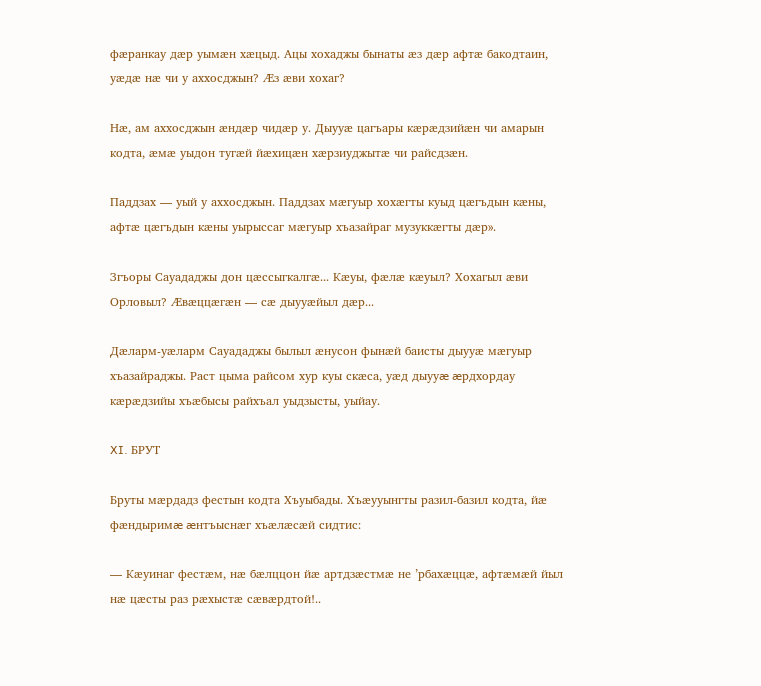фæранкау дæр уымæн хæцыд. Ацы хохаджы бынаты æз дæр афтæ бакодтаин, уæдæ нæ чи у аххосджын? Æз æви хохаг?

Нæ, ам аххосджын æндæр чидæр у. Дыууæ цагъары кæрæдзийæн чи амарын кодта, æмæ уыдон тугæй йæхицæн хæрзиуджытæ чи райсдзæн.

Паддзах — уый у аххосджын. Паддзах мæгуыр хохæгты куыд цæгъдын кæны, афтæ цæгъдын кæны уырыссаг мæгуыр хъазайраг музуккæгты дæр».

Згъоры Сауададжы дон цæссыгкалгæ... Кæуы, фæлæ кæуыл? Хохагыл æви Орловыл? Æвæццæгæн — сæ дыууæйыл дæр...

Дæларм-уæларм Сауададжы былыл æнусон фынæй баисты дыууæ мæгуыр хъазайраджы. Раст цыма райсом хур куы скæса, уæд дыууæ æрдхордау кæрæдзийы хъæбысы райхъал уыдзысты, уыйау.

XI. БРУТ

Бруты мæрдадз фестын кодта Хъуыбады. Хъæууынгты разил-базил кодта, йæ фæндыримæ æнтъыснæг хъæлæсæй сидтис:

— Кæуинаг фестæм, нæ бæлццон йæ артдзæстмæ не ’рбахæццæ, афтæмæй йыл нæ цæсты раз рæхыстæ сæвæрдтой!..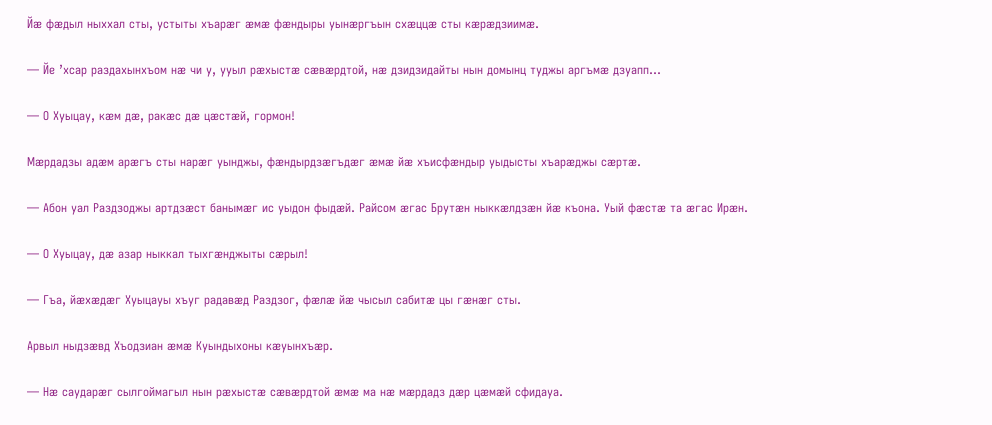Йæ фæдыл ныххал сты, устыты хъарæг æмæ фæндыры уынæргъын схæццæ сты кæрæдзиимæ.

— Йе ’хсар раздахынхъом нæ чи у, ууыл рæхыстæ сæвæрдтой, нæ дзидзидайты нын домынц туджы аргъмæ дзуапп...

— О Хуыцау, кæм дæ, ракæс дæ цæстæй, гормон!

Мæрдадзы адæм арæгъ сты нарæг уынджы, фæндырдзæгъдæг æмæ йæ хъисфæндыр уыдысты хъарæджы сæртæ.

— Абон уал Раздзоджы артдзæст банымæг ис уыдон фыдæй. Райсом æгас Брутæн ныккæлдзæн йæ къона. Уый фæстæ та æгас Ирæн.

— О Хуыцау, дæ азар ныккал тыхгæнджыты сæрыл!

— Гъа, йæхæдæг Хуыцауы хъуг радавæд Раздзог, фæлæ йæ чысыл сабитæ цы гæнæг сты.

Арвыл ныдзæвд Хъодзиан æмæ Куындыхоны кæуынхъæр.

— Нæ саударæг сылгоймагыл нын рæхыстæ сæвæрдтой æмæ ма нæ мæрдадз дæр цæмæй сфидауа.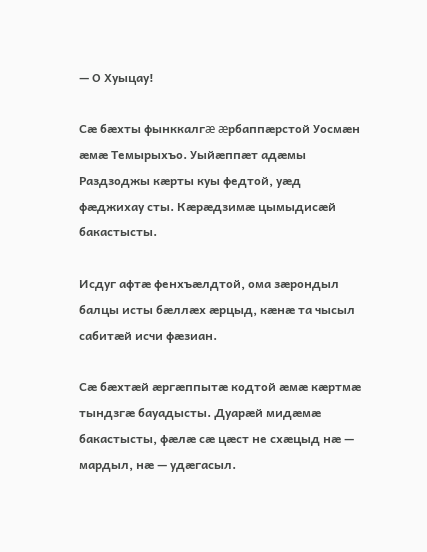— О Хуыцау!

Сæ бæхты фынккалгæ æрбаппæрстой Уосмæн æмæ Темырыхъо. Уыйæппæт адæмы Раздзоджы кæрты куы федтой, уæд фæджихау сты. Кæрæдзимæ цымыдисæй бакастысты.

Исдуг афтæ фенхъæлдтой, ома зæрондыл балцы исты бæллæх æрцыд, кæнæ та чысыл сабитæй исчи фæзиан.

Сæ бæхтæй æргæппытæ кодтой æмæ кæртмæ тындзгæ бауадысты. Дуарæй мидæмæ бакастысты, фæлæ сæ цæст не схæцыд нæ — мардыл, нæ — удæгасыл.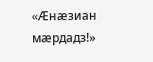«Æнæзиан мæрдадз!»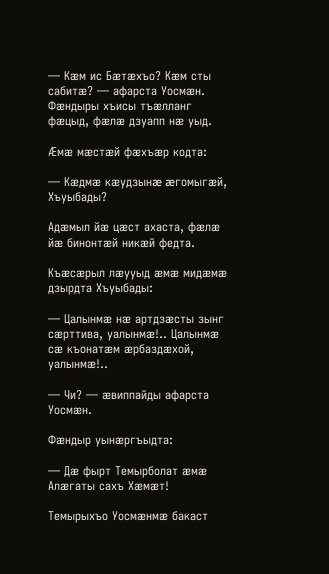— Кæм ис Бæтæхъо? Кæм сты сабитæ? — афарста Уосмæн. Фæндыры хъисы тъæлланг фæцыд, фæлæ дзуапп нæ уыд.

Æмæ мæстæй фæхъæр кодта:

— Кæдмæ кæудзынæ æгомыгæй, Хъуыбады?

Адæмыл йæ цæст ахаста, фæлæ йæ бинонтæй никæй федта.

Къæсæрыл лæууыд æмæ мидæмæ дзырдта Хъуыбады:

— Цалынмæ нæ артдзæсты зынг сæрттива, уалынмæ!.. Цалынмæ сæ къонатæм æрбаздæхой, уалынмæ!..

— Чи? — æвиппайды афарста Уосмæн.

Фæндыр уынæргъыдта:

— Дæ фырт Темырболат æмæ Алæгаты сахъ Хæмæт!

Темырыхъо Уосмæнмæ бакаст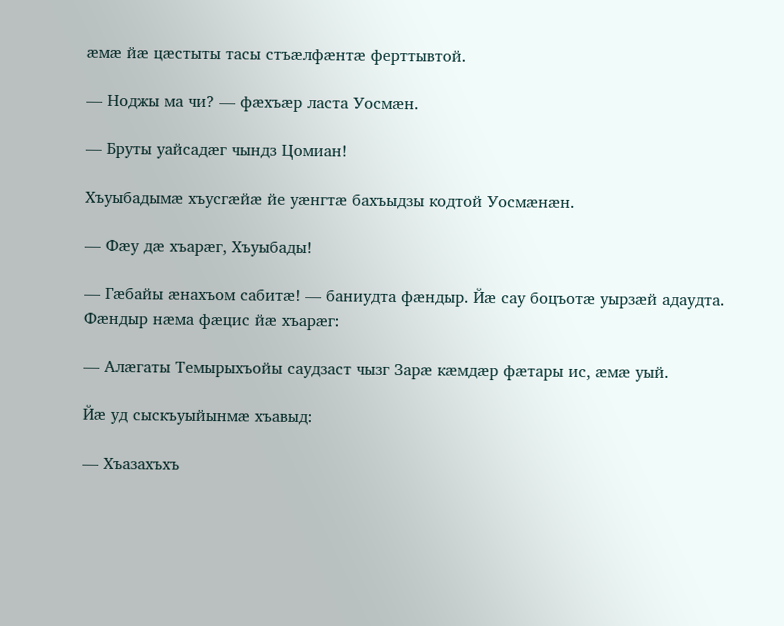æмæ йæ цæстыты тасы стъæлфæнтæ ферттывтой.

— Ноджы ма чи? — фæхъæр ласта Уосмæн.

— Бруты уайсадæг чындз Цомиан!

Хъуыбадымæ хъусгæйæ йе уæнгтæ бахъыдзы кодтой Уосмæнæн.

— Фæу дæ хъарæг, Хъуыбады!

— Гæбайы æнахъом сабитæ! — баниудта фæндыр. Йæ сау боцъотæ уырзæй адаудта. Фæндыр нæма фæцис йæ хъарæг:

— Алæгаты Темырыхъойы саудзаст чызг Зарæ кæмдæр фæтары ис, æмæ уый.

Йæ уд сыскъуыйынмæ хъавыд:

— Хъазахъхъ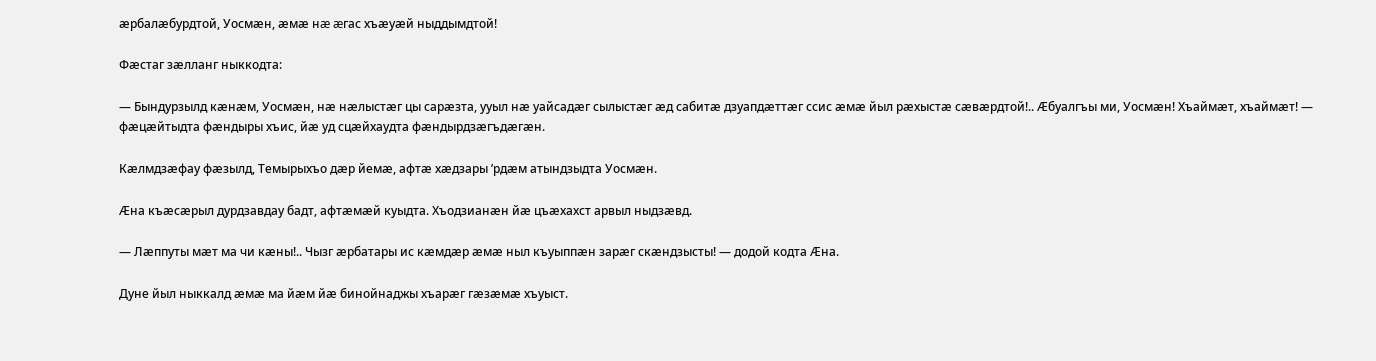æрбалæбурдтой, Уосмæн, æмæ нæ æгас хъæуæй ныддымдтой!

Фæстаг зæлланг ныккодта:

— Бындурзылд кæнæм, Уосмæн, нæ нæлыстæг цы сарæзта, ууыл нæ уайсадæг сылыстæг æд сабитæ дзуапдæттæг ссис æмæ йыл рæхыстæ сæвæрдтой!.. Æбуалгъы ми, Уосмæн! Хъаймæт, хъаймæт! — фæцæйтыдта фæндыры хъис, йæ уд сцæйхаудта фæндырдзæгъдæгæн.

Кæлмдзæфау фæзылд, Темырыхъо дæр йемæ, афтæ хæдзары ’рдæм атындзыдта Уосмæн.

Æна къæсæрыл дурдзавдау бадт, афтæмæй куыдта. Хъодзианæн йæ цъæхахст арвыл ныдзæвд.

— Лæппуты мæт ма чи кæны!.. Чызг æрбатары ис кæмдæр æмæ ныл къуыппæн зарæг скæндзысты! — додой кодта Æна.

Дуне йыл ныккалд æмæ ма йæм йæ бинойнаджы хъарæг гæзæмæ хъуыст.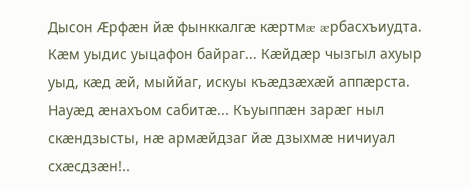Дысон Æрфæн йæ фынккалгæ кæртмæ æрбасхъиудта. Кæм уыдис уыцафон байраг... Кæйдæр чызгыл ахуыр уыд, кæд æй, мыййаг, искуы къæдзæхæй аппæрста. Науæд æнахъом сабитæ... Къуыппæн зарæг ныл скæндзысты, нæ армæйдзаг йæ дзыхмæ ничиуал схæсдзæн!..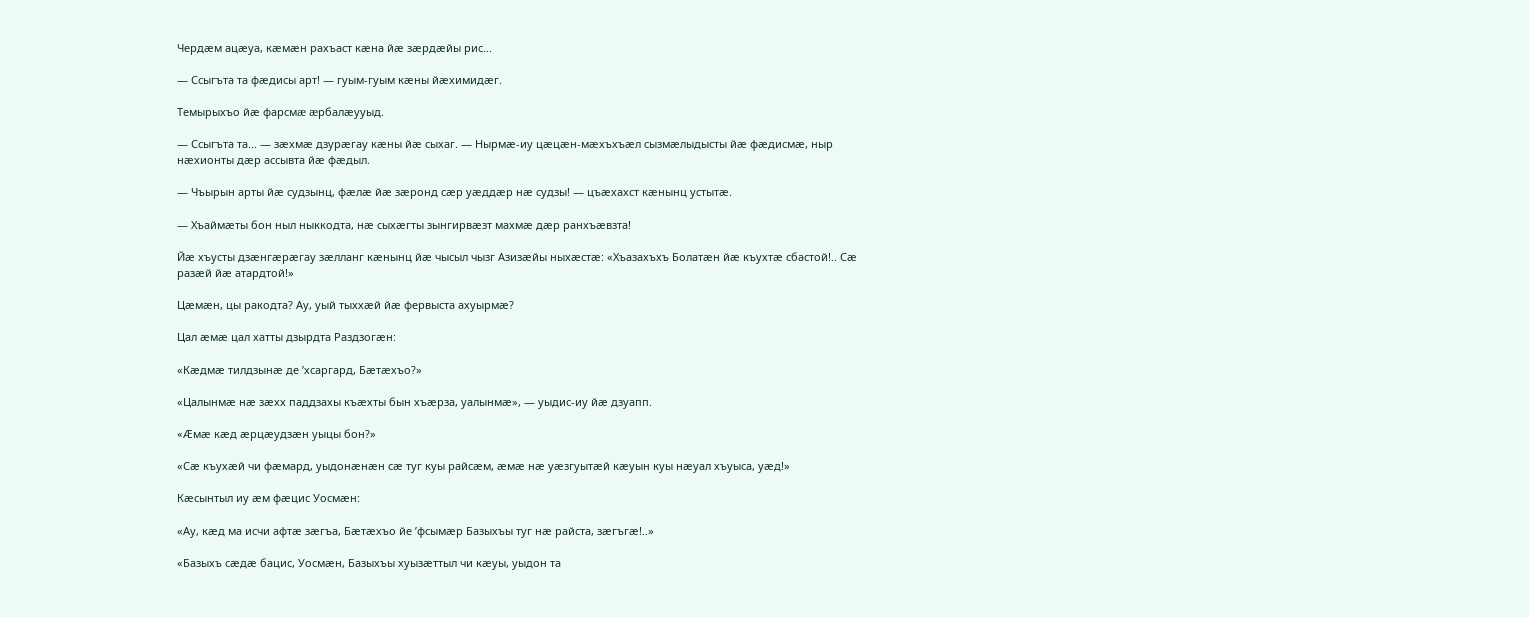Чердæм ацæуа, кæмæн рахъаст кæна йæ зæрдæйы рис...

— Ссыгъта та фæдисы арт! — гуым-гуым кæны йæхимидæг.

Темырыхъо йæ фарсмæ æрбалæууыд.

— Ссыгъта та... — зæхмæ дзурæгау кæны йæ сыхаг. — Нырмæ-иу цæцæн-мæхъхъæл сызмæлыдысты йæ фæдисмæ, ныр нæхионты дæр ассывта йæ фæдыл.

— Чъырын арты йæ судзынц, фæлæ йæ зæронд сæр уæддæр нæ судзы! — цъæхахст кæнынц устытæ.

— Хъаймæты бон ныл ныккодта, нæ сыхæгты зынгирвæзт махмæ дæр ранхъæвзта!

Йæ хъусты дзæнгæрæгау зæлланг кæнынц йæ чысыл чызг Азизæйы ныхæстæ: «Хъазахъхъ Болатæн йæ къухтæ сбастой!.. Сæ разæй йæ атардтой!»

Цæмæн, цы ракодта? Ау, уый тыххæй йæ фервыста ахуырмæ?

Цал æмæ цал хатты дзырдта Раздзогæн:

«Кæдмæ тилдзынæ де ’хсаргард, Бæтæхъо?»

«Цалынмæ нæ зæхх паддзахы къæхты бын хъæрза, уалынмæ», — уыдис-иу йæ дзуапп.

«Æмæ кæд æрцæудзæн уыцы бон?»

«Сæ къухæй чи фæмард, уыдонæнæн сæ туг куы райсæм, æмæ нæ уæзгуытæй кæуын куы нæуал хъуыса, уæд!»

Кæсынтыл иу æм фæцис Уосмæн:

«Ау, кæд ма исчи афтæ зæгъа, Бæтæхъо йе ’фсымæр Базыхъы туг нæ райста, зæгъгæ!..»

«Базыхъ сæдæ бацис, Уосмæн, Базыхъы хуызæттыл чи кæуы, уыдон та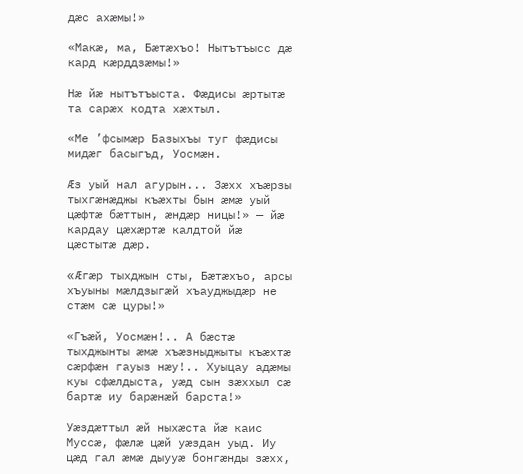дæс ахæмы!»

«Макæ, ма, Бæтæхъо! Нытътъысс дæ кард кæрддзæмы!»

Нæ йæ нытътъыста. Фæдисы æртытæ та сарæх кодта хæхтыл.

«Ме ’фсымæр Базыхъы туг фæдисы мидæг басыгъд, Уосмæн.

Æз уый нал агурын... Зæхх хъæрзы тыхгæнæджы къæхты бын æмæ уый цæфтæ бæттын, æндæр ницы!» — йæ кардау цæхæртæ калдтой йæ цæстытæ дæр.

«Æгæр тыхджын сты, Бæтæхъо, арсы хъуыны мæлдзыгæй хъауджыдæр не стæм сæ цуры!»

«Гъæй, Уосмæн!.. А бæстæ тыхджынты æмæ хъæзныджыты къæхтæ сæрфæн гауыз нæу!.. Хуыцау адæмы куы сфæлдыста, уæд сын зæххыл сæ бартæ иу барæнæй барста!»

Уæздæттыл æй ныхæста йæ каис Муссæ, фæлæ цæй уæздан уыд. Иу цæд гал æмæ дыууæ бонгæнды зæхх,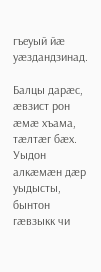гъеуый йæ уæздандзинад.

Балцы дарæс, æвзист рон æмæ хъама, тæлтæг бæх. Уыдон алкæмæн дæр уыдысты, бынтон гæвзыкк чи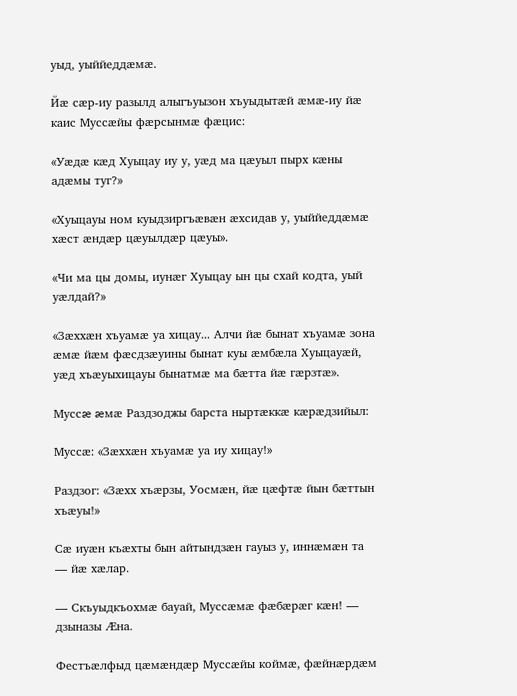уыд, уыййеддæмæ.

Йæ сæр-иу разылд алыгъуызон хъуыдытæй æмæ-иу йæ каис Муссæйы фæрсынмæ фæцис:

«Уæдæ кæд Хуыцау иу у, уæд ма цæуыл пырх кæны адæмы туг?»

«Хуыцауы ном куыдзиргъæвæн æхсидав у, уыййеддæмæ хæст æндæр цæуылдæр цæуы».

«Чи ма цы домы, иунæг Хуыцау ын цы схай кодта, уый уæлдай?»

«Зæххæн хъуамæ уа хицау... Алчи йæ бынат хъуамæ зона æмæ йæм фæсдзæуины бынат куы æмбæла Хуыцауæй, уæд хъæуыхицауы бынатмæ ма бæтта йæ гæрзтæ».

Муссæ æмæ Раздзоджы барста ныртæккæ кæрæдзийыл:

Муссæ: «Зæххæн хъуамæ уа иу хицау!»

Раздзог: «Зæхх хъæрзы, Уосмæн, йæ цæфтæ йын бæттын хъæуы!»

Сæ иуæн къæхты бын айтындзæн гауыз у, иннæмæн та — йæ хæлар.

— Скъуыдкъохмæ бауай, Муссæмæ фæбæрæг кæн! — дзыназы Æна.

Фестъæлфыд цæмæндæр Муссæйы коймæ, фæйнæрдæм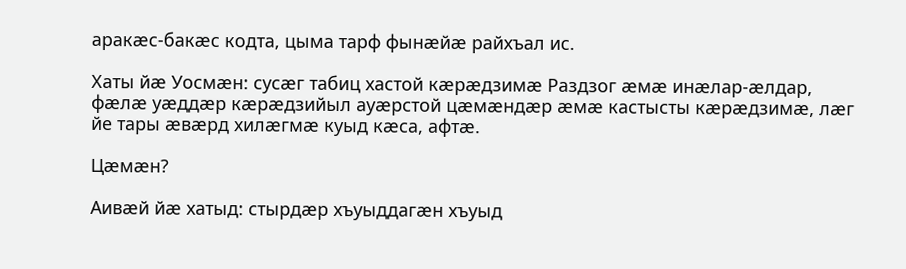аракæс-бакæс кодта, цыма тарф фынæйæ райхъал ис.

Хаты йæ Уосмæн: сусæг табиц хастой кæрæдзимæ Раздзог æмæ инæлар-æлдар, фæлæ уæддæр кæрæдзийыл ауæрстой цæмæндæр æмæ кастысты кæрæдзимæ, лæг йе тары æвæрд хилæгмæ куыд кæса, афтæ.

Цæмæн?

Аивæй йæ хатыд: стырдæр хъуыддагæн хъуыд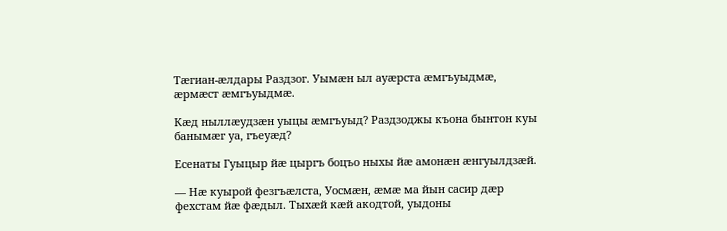Тæгиан-æлдары Раздзог. Уымæн ыл ауæрста æмгъуыдмæ, æрмæст æмгъуыдмæ.

Кæд ныллæудзæн уыцы æмгъуыд? Раздзоджы къона бынтон куы банымæг уа, гъеуæд?

Есенаты Гуыцыр йæ цыргъ боцъо ныхы йæ амонæн æнгуылдзæй.

— Нæ куырой фезгъæлста, Уосмæн, æмæ ма йын сасир дæр фехстам йæ фæдыл. Тыхæй кæй акодтой, уыдоны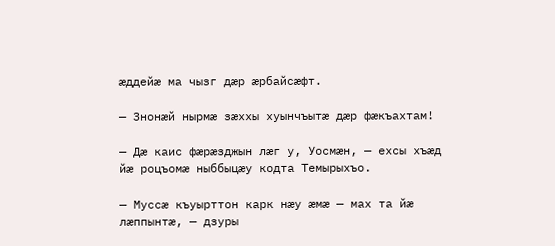æддейæ ма чызг дæр æрбайсæфт.

— Знонæй нырмæ зæххы хуынчъытæ дæр фæкъахтам!

— Дæ каис фæрæзджын лæг у, Уосмæн, — ехсы хъæд йæ роцъомæ ныббыцæу кодта Темырыхъо.

— Муссæ къуырттон карк нæу æмæ — мах та йæ лæппынтæ, — дзуры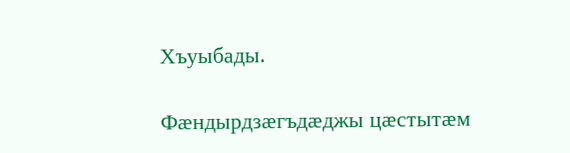Хъуыбады.

Фæндырдзæгъдæджы цæстытæм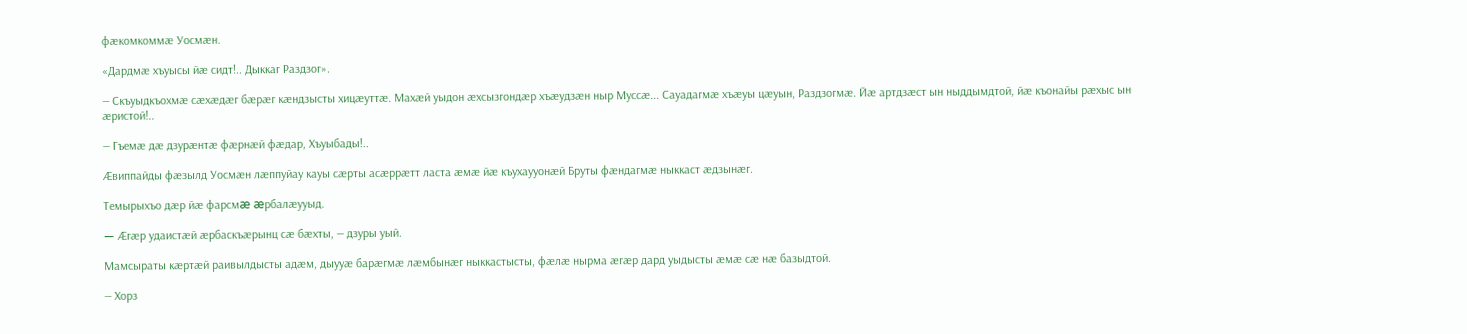фæкомкоммæ Уосмæн.

«Дардмæ хъуысы йæ сидт!.. Дыккаг Раздзог».

— Скъуыдкъохмæ сæхæдæг бæрæг кæндзысты хицæуттæ. Махæй уыдон æхсызгондæр хъæудзæн ныр Муссæ... Сауадагмæ хъæуы цæуын, Раздзогмæ. Йæ артдзæст ын ныддымдтой, йæ къонайы рæхыс ын æристой!..

— Гъемæ дæ дзурæнтæ фæрнæй фæдар, Хъуыбады!..

Æвиппайды фæзылд Уосмæн лæппуйау кауы сæрты асæррæтт ласта æмæ йæ къухаууонæй Бруты фæндагмæ ныккаст æдзынæг.

Темырыхъо дæр йæ фарсмæ æрбалæууыд.

— Æгæр удаистæй æрбаскъæрынц сæ бæхты, — дзуры уый.

Мамсыраты кæртæй раивылдысты адæм, дыууæ барæгмæ лæмбынæг ныккастысты, фæлæ нырма æгæр дард уыдысты æмæ сæ нæ базыдтой.

— Хорз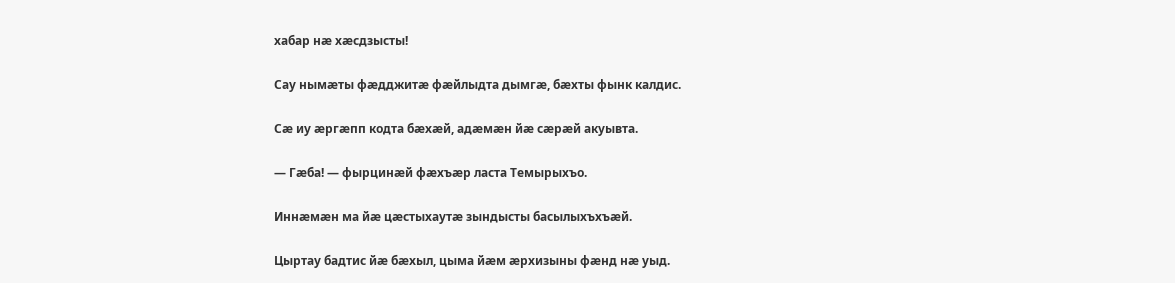хабар нæ хæсдзысты!

Сау нымæты фæдджитæ фæйлыдта дымгæ, бæхты фынк калдис.

Сæ иу æргæпп кодта бæхæй, адæмæн йæ сæрæй акуывта.

— Гæба! — фырцинæй фæхъæр ласта Темырыхъо.

Иннæмæн ма йæ цæстыхаутæ зындысты басылыхъхъæй.

Цыртау бадтис йæ бæхыл, цыма йæм æрхизыны фæнд нæ уыд.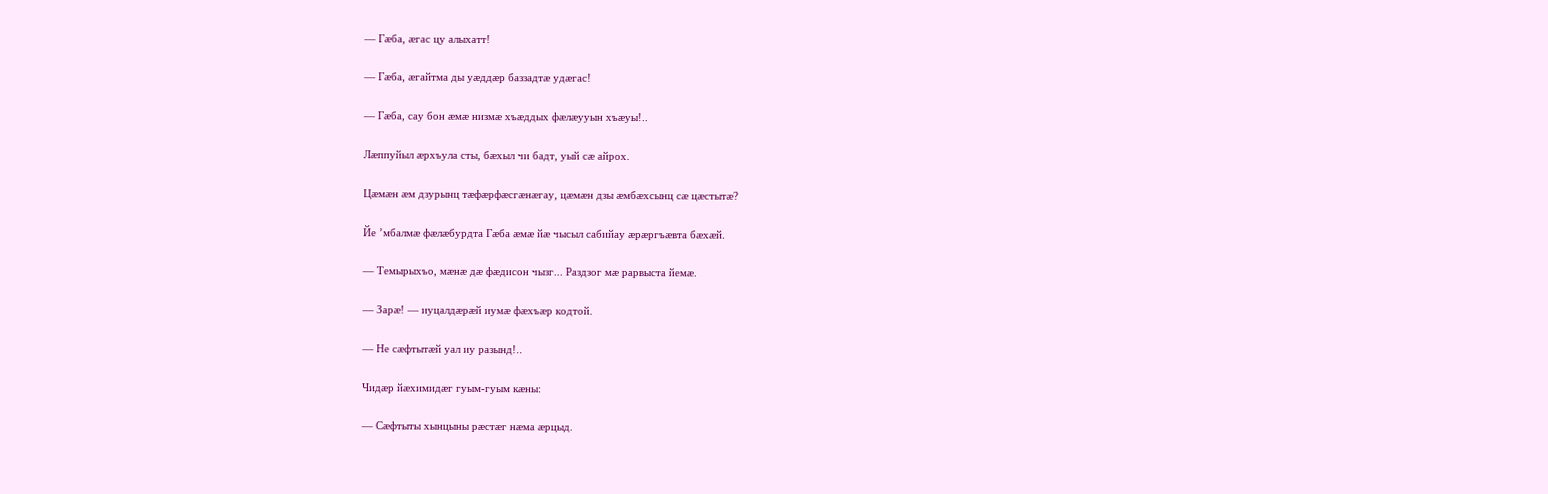— Гæба, æгас цу алыхатт!

— Гæба, æгайтма ды уæддæр баззадтæ удæгас!

— Гæба, сау бон æмæ низмæ хъæддых фæлæууын хъæуы!..

Лæппуйыл æрхъула сты, бæхыл чи бадт, уый сæ айрох.

Цæмæн æм дзурынц тæфæрфæсгæнæгау, цæмæн дзы æмбæхсынц сæ цæстытæ?

Йе ’мбалмæ фæлæбурдта Гæба æмæ йæ чысыл сабийау æрæргъæвта бæхæй.

— Темырыхъо, мæнæ дæ фæдисон чызг... Раздзог мæ рарвыста йемæ.

— Зарæ! — иуцалдæрæй иумæ фæхъæр кодтой.

— Не сæфтытæй уал иу разынд!..

Чидæр йæхимидæг гуым-гуым кæны:

— Сæфтыты хынцыны рæстæг нæма æрцыд.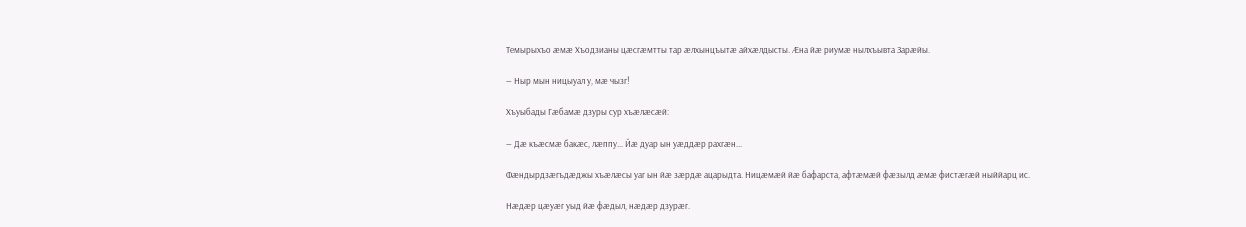Темырыхъо æмæ Хъодзианы цæсгæмтты тар æлхынцъытæ айхæлдысты. Æна йæ риумæ нылхъывта Зарæйы.

— Ныр мын ницыуал у, мæ чызг!

Хъуыбады Гæбамæ дзуры сур хъæлæсæй:

— Дæ къæсмæ бакæс, лæппу... Йæ дуар ын уæддæр рахгæн...

Фæндырдзæгъдæджы хъæлæсы уаг ын йæ зæрдæ ацарыдта. Ницæмæй йæ бафарста, афтæмæй фæзылд æмæ фистæгæй ныййарц ис.

Нæдæр цæуæг уыд йæ фæдыл, нæдæр дзурæг.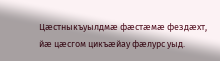Цæстныкъуылдмæ фæстæмæ фездæхт, йæ цæсгом цикъæйау фæлурс уыд.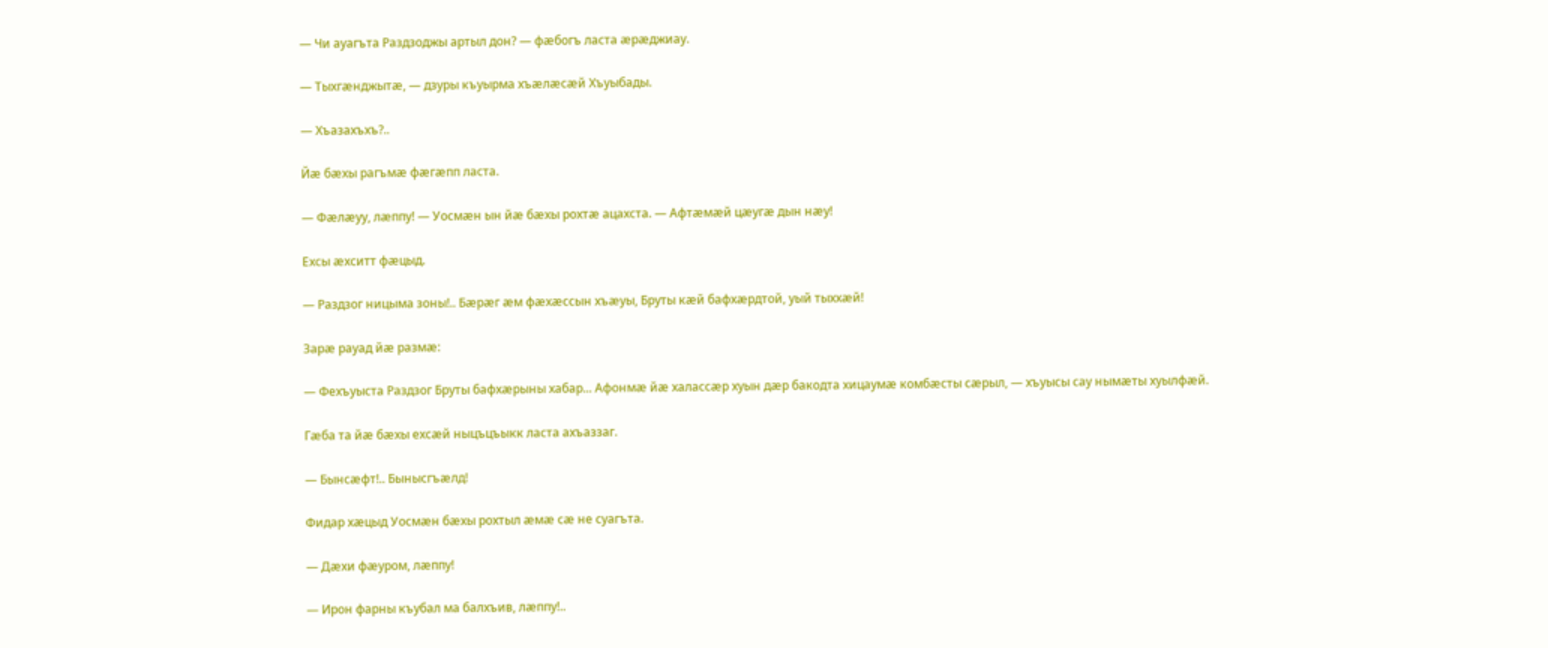— Чи ауагъта Раздзоджы артыл дон? — фæбогъ ласта æрæджиау.

— Тыхгæнджытæ, — дзуры къуырма хъæлæсæй Хъуыбады.

— Хъазахъхъ?..

Йæ бæхы рагъмæ фæгæпп ласта.

— Фæлæуу, лæппу! — Уосмæн ын йæ бæхы рохтæ ацахста. — Афтæмæй цæугæ дын нæу!

Ехсы æхситт фæцыд.

— Раздзог ницыма зоны!.. Бæрæг æм фæхæссын хъæуы, Бруты кæй бафхæрдтой, уый тыххæй!

Зарæ рауад йæ размæ:

— Фехъуыста Раздзог Бруты бафхæрыны хабар... Афонмæ йæ халассæр хуын дæр бакодта хицаумæ комбæсты сæрыл, — хъуысы сау нымæты хуылфæй.

Гæба та йæ бæхы ехсæй ныцъцъыкк ласта ахъаззаг.

— Бынсæфт!.. Бынысгъæлд!

Фидар хæцыд Уосмæн бæхы рохтыл æмæ сæ не суагъта.

— Дæхи фæуром, лæппу!

— Ирон фарны къубал ма балхъив, лæппу!..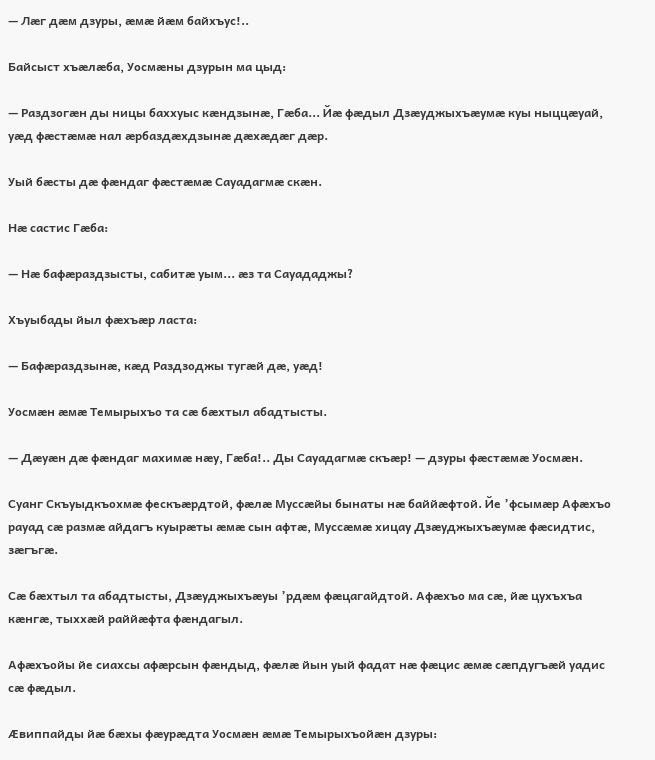— Лæг дæм дзуры, æмæ йæм байхъус!..

Байсыст хъæлæба, Уосмæны дзурын ма цыд:

— Раздзогæн ды ницы баххуыс кæндзынæ, Гæба... Йæ фæдыл Дзæуджыхъæумæ куы ныццæуай, уæд фæстæмæ нал æрбаздæхдзынæ дæхæдæг дæр.

Уый бæсты дæ фæндаг фæстæмæ Сауадагмæ скæн.

Нæ састис Гæба:

— Нæ бафæраздзысты, сабитæ уым... æз та Сауададжы?

Хъуыбады йыл фæхъæр ласта:

— Бафæраздзынæ, кæд Раздзоджы тугæй дæ, уæд!

Уосмæн æмæ Темырыхъо та сæ бæхтыл абадтысты.

— Дæуæн дæ фæндаг махимæ нæу, Гæба!.. Ды Сауадагмæ скъæр! — дзуры фæстæмæ Уосмæн.

Суанг Скъуыдкъохмæ фескъæрдтой, фæлæ Муссæйы бынаты нæ баййæфтой. Йе ’фсымæр Афæхъо рауад сæ размæ айдагъ куырæты æмæ сын афтæ, Муссæмæ хицау Дзæуджыхъæумæ фæсидтис, зæгъгæ.

Сæ бæхтыл та абадтысты, Дзæуджыхъæуы ’рдæм фæцагайдтой. Афæхъо ма сæ, йæ цухъхъа кæнгæ, тыххæй раййæфта фæндагыл.

Афæхъойы йе сиахсы афæрсын фæндыд, фæлæ йын уый фадат нæ фæцис æмæ сæпдугъæй уадис сæ фæдыл.

Æвиппайды йæ бæхы фæурæдта Уосмæн æмæ Темырыхъойæн дзуры: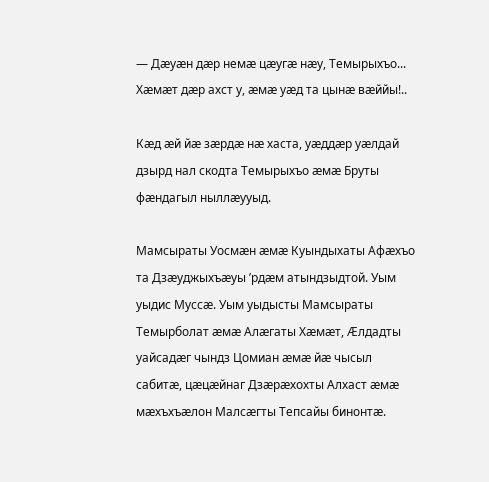— Дæуæн дæр немæ цæугæ нæу, Темырыхъо... Хæмæт дæр ахст у, æмæ уæд та цынæ вæййы!..

Кæд æй йæ зæрдæ нæ хаста, уæддæр уæлдай дзырд нал скодта Темырыхъо æмæ Бруты фæндагыл ныллæууыд.

Мамсыраты Уосмæн æмæ Куындыхаты Афæхъо та Дзæуджыхъæуы ’рдæм атындзыдтой. Уым уыдис Муссæ. Уым уыдысты Мамсыраты Темырболат æмæ Алæгаты Хæмæт, Æлдадты уайсадæг чындз Цомиан æмæ йæ чысыл сабитæ, цæцæйнаг Дзæрæхохты Алхаст æмæ мæхъхъæлон Малсæгты Тепсайы бинонтæ.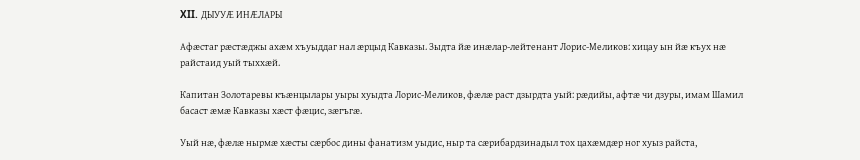XII. ДЫУУÆ ИНÆЛАРЫ

Афæстаг рæстæджы ахæм хъуыддаг нал æрцыд Кавказы. Зыдта йæ инæлар-лейтенант Лорис-Меликов: хицау ын йæ къух нæ райстаид уый тыххæй.

Капитан Золотаревы къæнцылары уыры хуыдта Лорис-Меликов, фæлæ раст дзырдта уый: рæдийы, афтæ чи дзуры, имам Шамил басаст æмæ Кавказы хæст фæцис, зæгъгæ.

Уый нæ, фæлæ нырмæ хæсты сæрбос дины фанатизм уыдис, ныр та сæрибардзинадыл тох цахæмдæр ног хуыз райста,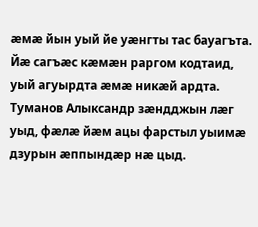æмæ йын уый йе уæнгты тас бауагъта. Йæ сагъæс кæмæн раргом кодтаид, уый агуырдта æмæ никæй ардта. Туманов Алыксандр зæндджын лæг уыд, фæлæ йæм ацы фарстыл уыимæ дзурын æппындæр нæ цыд.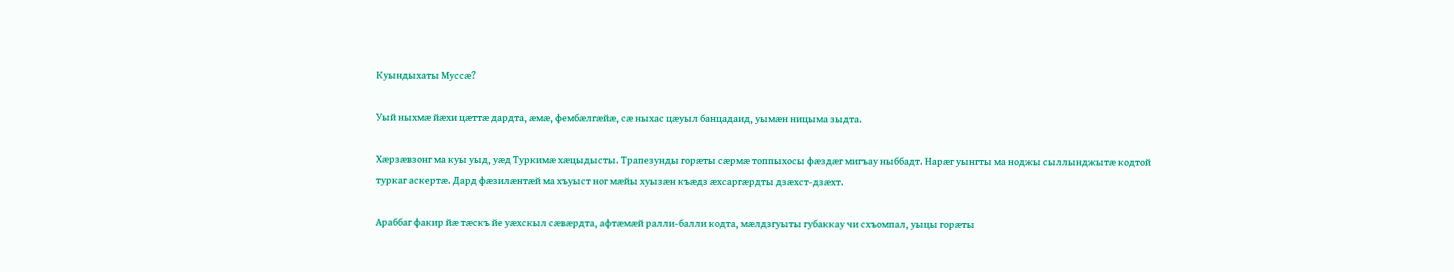Куындыхаты Муссæ?

Уый ныхмæ йæхи цæттæ дардта, æмæ, фембæлгæйæ, сæ ныхас цæуыл банцадаид, уымæн ницыма зыдта.

Хæрзæвзонг ма куы уыд, уæд Туркимæ хæцыдысты. Трапезунды горæты сæрмæ топпыхосы фæздæг мигъау ныббадт. Нарæг уынгты ма ноджы сыллынджытæ кодтой туркаг аскертæ. Дард фæзилæнтæй ма хъуыст ног мæйы хуызæн къæдз æхсаргæрдты дзæхст-дзæхт.

Араббаг факир йæ тæскъ йе уæхскыл сæвæрдта, афтæмæй ралли-балли кодта, мæлдзгуыты губаккау чи схъомпал, уыцы горæты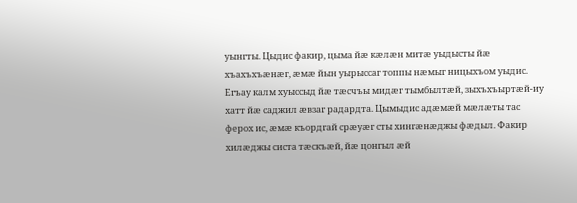уынгты. Цыдис факир, цыма йæ кæлæн митæ уыдысты йæ хъахъхъæнæг, æмæ йын уырыссаг топпы нæмыг ницыхъом уыдис. Егъау калм хуыссыд йæ тæсчъы мидæг тымбылтæй, зыхъхъыртæй-иу хатт йæ саджил æвзаг радардта. Цымыдис адæмæй мæлæты тас ферох ис, æмæ къордгай срæуæг сты хингæнæджы фæдыл. Факир хилæджы систа тæскъæй, йæ цонгыл æй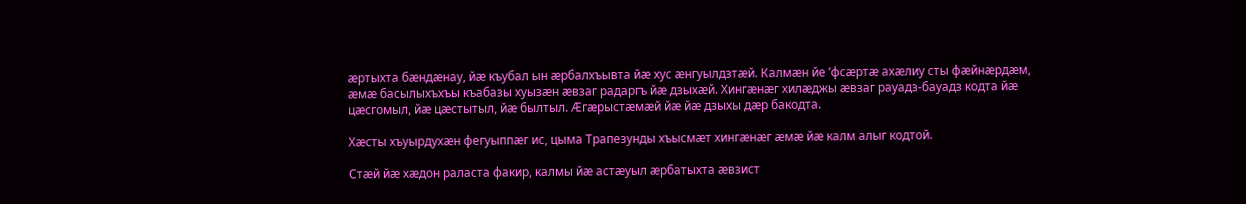æртыхта бæндæнау, йæ къубал ын æрбалхъывта йæ хус æнгуылдзтæй. Калмæн йе ’фсæртæ ахæлиу сты фæйнæрдæм, æмæ басылыхъхъы къабазы хуызæн æвзаг радаргъ йæ дзыхæй. Хингæнæг хилæджы æвзаг рауадз-бауадз кодта йæ цæсгомыл, йæ цæстытыл, йæ былтыл. Æгæрыстæмæй йæ йæ дзыхы дæр бакодта.

Хæсты хъуырдухæн фегуыппæг ис, цыма Трапезунды хъысмæт хингæнæг æмæ йæ калм алыг кодтой.

Стæй йæ хæдон раласта факир, калмы йæ астæуыл æрбатыхта æвзист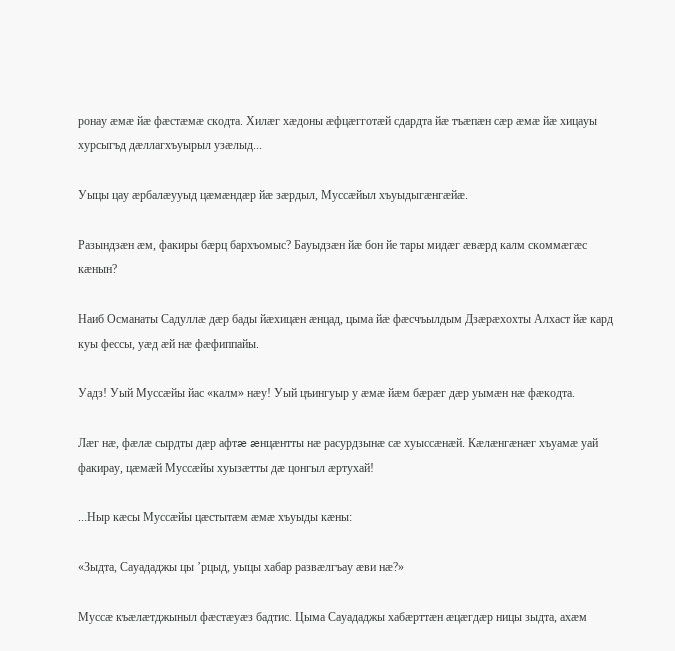ронау æмæ йæ фæстæмæ скодта. Хилæг хæдоны æфцæгготæй сдардта йæ тъæпæн сæр æмæ йæ хицауы хурсыгъд дæллагхъуырыл узæлыд...

Уыцы цау æрбалæууыд цæмæндæр йæ зæрдыл, Муссæйыл хъуыдыгæнгæйæ.

Разындзæн æм, факиры бæрц бархъомыс? Бауыдзæн йæ бон йе тары мидæг æвæрд калм скоммæгæс кæнын?

Наиб Османаты Садуллæ дæр бады йæхицæн æнцад, цыма йæ фæсчъылдым Дзæрæхохты Алхаст йæ кард куы фессы, уæд æй нæ фæфиппайы.

Уадз! Уый Муссæйы йас «калм» нæу! Уый цъингуыр у æмæ йæм бæрæг дæр уымæн нæ фæкодта.

Лæг нæ, фæлæ сырдты дæр афтæ æнцæнтты нæ расурдзынæ сæ хуыссæнæй. Кæлæнгæнæг хъуамæ уай факирау, цæмæй Муссæйы хуызæтты дæ цонгыл æртухай!

...Ныр кæсы Муссæйы цæстытæм æмæ хъуыды кæны:

«Зыдта, Сауададжы цы ’рцыд, уыцы хабар развæлгъау æви нæ?»

Муссæ къæлæтджыныл фæстæуæз бадтис. Цыма Сауададжы хабæрттæн æцæгдæр ницы зыдта, ахæм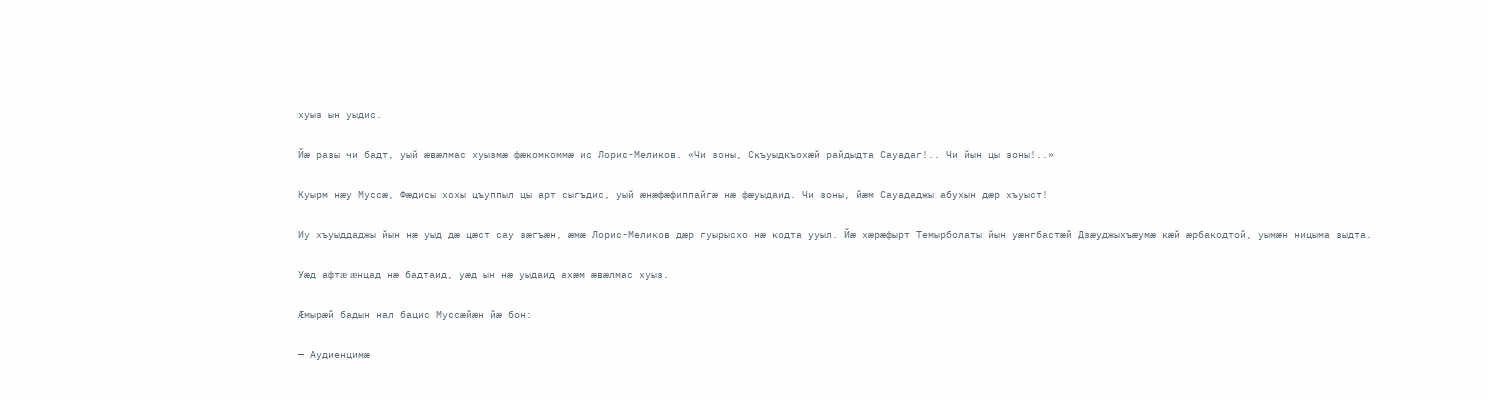хуыз ын уыдис.

Йæ разы чи бадт, уый æвæлмас хуызмæ фæкомкоммæ ис Лорис-Меликов. «Чи зоны, Скъуыдкъохæй райдыдта Сауадаг!.. Чи йын цы зоны!..»

Куырм нæу Муссæ, Фæдисы хохы цъуппыл цы арт сыгъдис, уый æнæфæфиппайгæ нæ фæуыдаид. Чи зоны, йæм Сауададжы абухын дæр хъуыст!

Иу хъуыддаджы йын нæ уыд дæ цæст сау зæгъæн, æмæ Лорис-Меликов дæр гуырысхо нæ кодта ууыл. Йæ хæрæфырт Темырболаты йын уæнгбастæй Дзæуджыхъæумæ кæй æрбакодтой, уымæн ницыма зыдта.

Уæд афтæ æнцад нæ бадтаид, уæд ын нæ уыдаид ахæм æвæлмас хуыз.

Æмырæй бадын нал бацис Муссæйæн йæ бон:

— Аудиенцимæ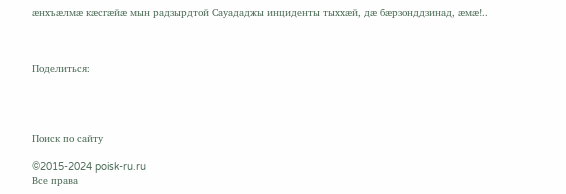æнхъæлмæ кæсгæйæ мын радзырдтой Сауададжы инциденты тыххæй, дæ бæрзонддзинад, æмæ!..



Поделиться:




Поиск по сайту

©2015-2024 poisk-ru.ru
Все права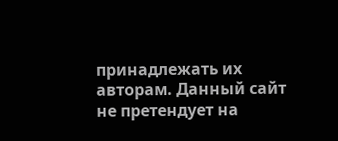принадлежать их авторам. Данный сайт не претендует на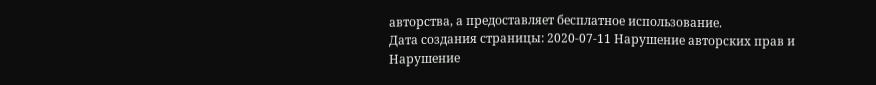авторства, а предоставляет бесплатное использование.
Дата создания страницы: 2020-07-11 Нарушение авторских прав и Нарушение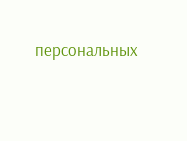персональных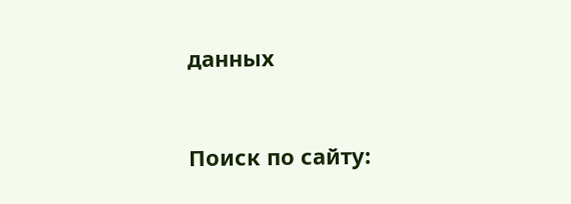данных


Поиск по сайту: